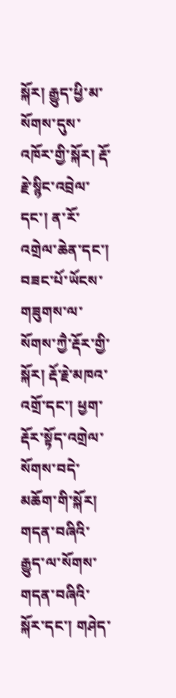སྐོར། རྒྱུད་ཕྱི་མ་སོགས་དུས་འཁོར་གྱི་སྐོར། རྡོ་རྗེ་སྙིང་འབྲེལ་དང་། ན་རོ་འགྲེལ་ཆེན་དང་། བཟང་པོ་ཡོངས་གཟུགས་ལ་སོགས་ཀྱཻ་རྡོར་གྱི་སྐོར། རྡོ་རྗེ་མཁའ་འགྲོ་དང་། ཕྱག་རྡོར་སྟོད་འགྲེལ་སོགས་བདེ་མཆོག་གི་སྐོར། གདན་བཞིའི་རྒྱུད་ལ་སོགས་གདན་བཞིའི་སྐོར་དང་། གཤེད་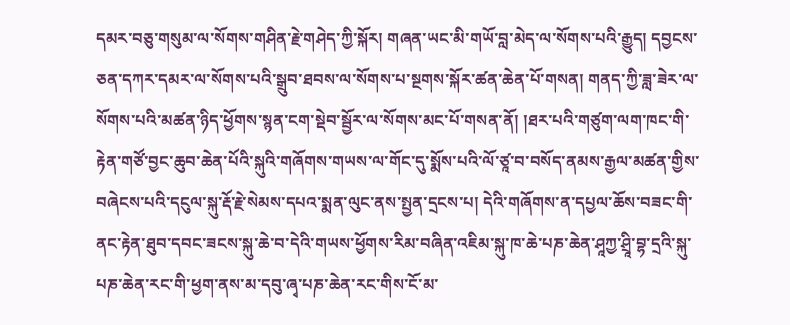དམར་བཅུ་གསུམ་ལ་སོགས་གཤིན་རྗེ་གཤེད་ཀྱི་སྐོར། གཞན་ཡང་མི་གཡོ་བླ་མེད་ལ་སོགས་པའི་རྒྱུད། དབྱངས་ཅན་དཀར་དམར་ལ་སོགས་པའི་སྒྲུབ་ཐབས་ལ་སོགས་པ་སྔགས་སྐོར་ཚན་ཆེན་པོ་གསན། གནད་ཀྱི་ཟླ་ཟེར་ལ་སོགས་པའི་མཚན་ཉིད་ཕྱོགས་སྙན་ངག་སྡེབ་སྦྱོར་ལ་སོགས་མང་པོ་གསན་ནོ། །ཐར་པའི་གཙུག་ལག་ཁང་གི་རྟེན་གཙོ་བྱང་ཆུབ་ཆེན་པོའི་སྐུའི་གཞོགས་གཡས་ལ་གོང་དུ་སྨོས་པའི་ལོ་ཙཱ་བ་བསོད་ནམས་རྒྱལ་མཚན་གྱིས་བཞེངས་པའི་དངུལ་སྐུ་རྡོ་རྗེ་སེམས་དཔའ་སྨན་ལུང་ནས་སྤྱན་དྲངས་པ། དེའི་གཞོགས་ན་དཔྱལ་ཆོས་བཟང་གི་ནང་རྟེན་ཐུབ་དབང་ཟངས་སྐུ་ཆེ་བ་དེའི་གཡས་ཕྱོགས་རིམ་བཞིན་འཇིམ་སྐུ་ཁ་ཆེ་པཎ་ཆེན་ཤཱཀྱ་ཤྲཱི་བྷ་དྲའི་སྐུ་པཎ་ཆེན་རང་གི་ཕྱག་ནས་མ་དབུ་ཞྭ་པཎ་ཆེན་རང་གིས་ངོ་མ་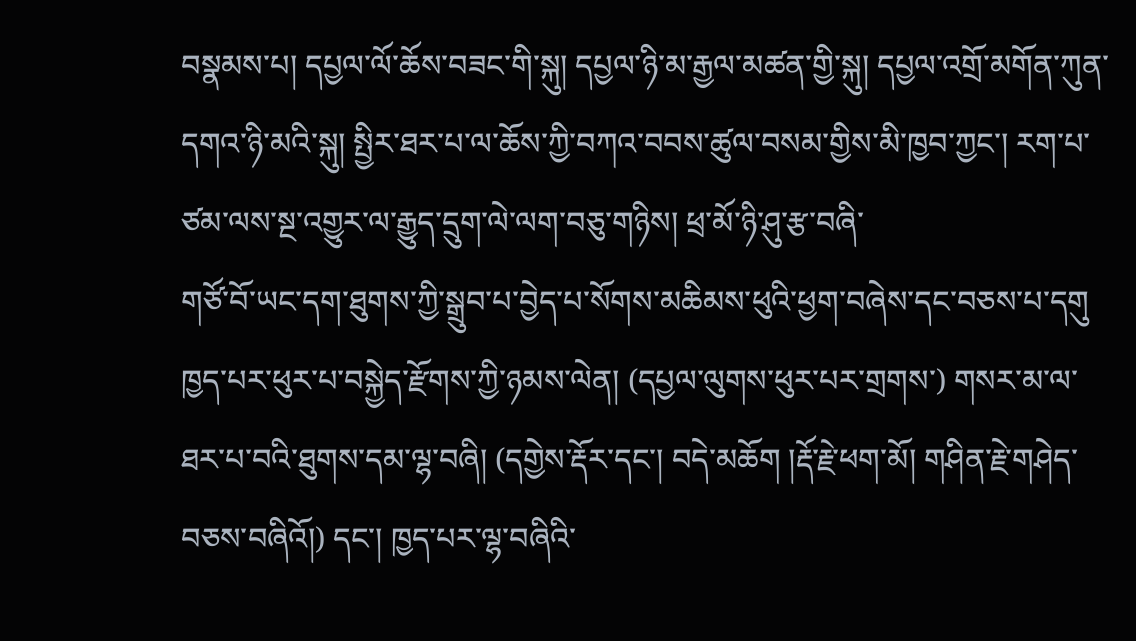བསྣམས་པ། དཔྱལ་ལོ་ཆོས་བཟང་གི་སྐུ། དཔྱལ་ཉི་མ་རྒྱལ་མཚན་གྱི་སྐུ། དཔྱལ་འགྲོ་མགོན་ཀུན་དགའ་ཉི་མའི་སྐུ། སྤྱིར་ཐར་པ་ལ་ཆོས་ཀྱི་བཀའ་བབས་ཚུལ་བསམ་གྱིས་མི་ཁྱབ་ཀྱང་། རག་པ་ཙམ་ལས་སྔ་འགྱུར་ལ་རྒྱུད་དྲུག་ལེ་ལག་བཅུ་གཉིས། ཕྲ་མོ་ཉི་ཤུ་རྩ་བཞི་
གཙོ་བོ་ཡང་དག་ཐུགས་ཀྱི་སྒྲུབ་པ་བྱེད་པ་སོགས་མཆིམས་ཕུའི་ཕྱག་བཞེས་དང་བཅས་པ་དགུ ཁྱད་པར་ཕུར་པ་བསྐྱེད་རྫོགས་ཀྱི་ཉམས་ལེན། (དཔྱལ་ལུགས་ཕུར་པར་གྲགས་) གསར་མ་ལ་ཐར་པ་བའི་ཐུགས་དམ་ལྷ་བཞི། (དགྱེས་རྡོར་དང་། བདེ་མཆོག །རྡོ་རྗེ་ཕག་མོ། གཤིན་རྗེ་གཤེད་བཅས་བཞིའོ།) དང་། ཁྱད་པར་ལྷ་བཞིའི་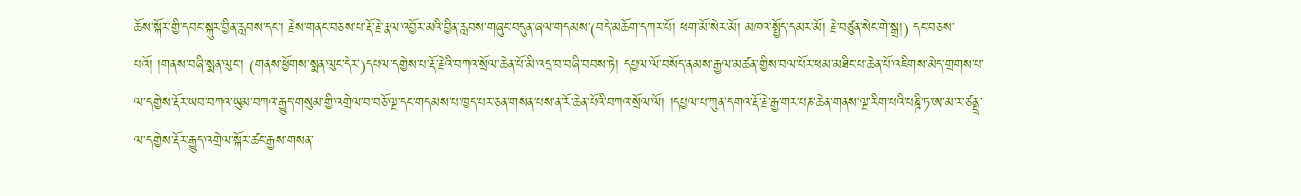ཆོས་སྐོར་གྱི་དབང་སྐུར་བྱིན་རླབས་དང་། རྗེས་གནང་བཅས་པ་རྡོ་རྗེ་རྣལ་འབྱོར་མའི་བྱིན་རླབས་གཞུང་བདུན་ཞལ་གདམས་(བདེ་མཆོག་དཀར་པོ། ཕག་མོ་སེར་མོ། མཁའ་སྤྱོད་དམར་མོ། རྗེ་བཙུན་སེང་གེ་སྒྲ།) དང་བཅས་པའོ། །གནས་བཞི་སྨན་ལུང་། (གནས་ཕྱོགས་སྨན་ལུང་དེར་)དཔལ་དགྱེས་པ་རྡོ་རྗེའི་བཀའ་སྲོལ་ཆེན་པོ་མི་འདྲ་བ་བཞི་བབས་ཏེ། དཔྱལ་ལོ་བསོད་ནམས་རྒྱལ་མཚན་གྱིས་བལ་པོར་ཕམ་མཐིང་པ་ཆེན་པོ་འཇིགས་མེད་གྲགས་པ་ལ་དགྱེས་རྡོར་ཡབ་བཀའ་ཡུམ་བཀའ་རྒྱུད་གསུམ་གྱི་འགྲེལ་བ་བཅོ་ལྔ་དང་གདམས་པ་ཁྱད་པར་ཅན་གསན་པས་ན་རོ་ཆེན་པོའི་བཀའ་སྲོལ་ལོ། །དཔྱལ་པ་ཀུན་དགའ་རྡོ་རྗེ་རྒྱ་གར་པཎ་ཆེན་གནས་ལྔ་རིག་པའི་པཎྜི་ཏ་ཨ་མ་ར་ཙནྡྲ་ལ་དགྱེས་རྡོར་རྒྱུད་འགྲེལ་སྐོར་ཚང་རྒྱས་གསན་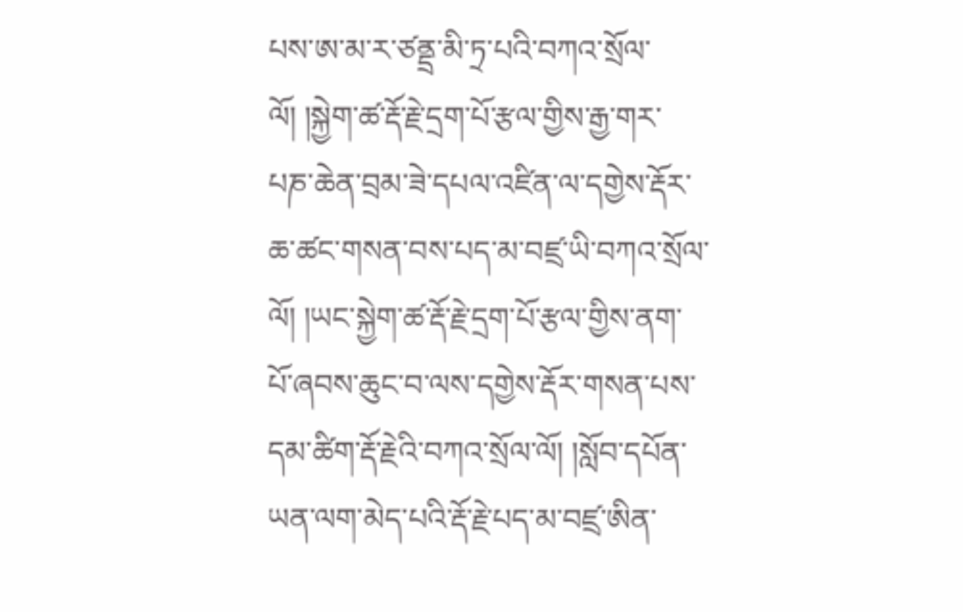པས་ཨ་མ་ར་ཙནྡྲ་མི་ཏྲ་པའི་བཀའ་སྲོལ་ལོ། །སྐྱེག་ཚ་རྡོ་རྗེ་དྲག་པོ་རྩལ་གྱིས་རྒྱ་གར་པཎ་ཆེན་བྲམ་ཟེ་དཔལ་འཛིན་ལ་དགྱེས་རྡོར་ཆ་ཚང་གསན་བས་པད་མ་བཛྲ་ཡི་བཀའ་སྲོལ་ལོ། །ཡང་སྐྱེག་ཚ་རྡོ་རྗེ་དྲག་པོ་རྩལ་གྱིས་ནག་པོ་ཞབས་ཆུང་བ་ལས་དགྱེས་རྡོར་གསན་པས་དམ་ཚིག་རྡོ་རྗེའི་བཀའ་སྲོལ་ལོ། །སློབ་དཔོན་ཡན་ལག་མེད་པའི་རྡོ་རྗེ་པད་མ་བཛྲ་ཨིན་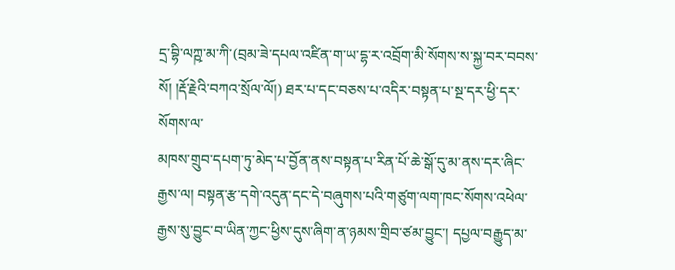དྲ་བྷི་ལཀྵ་མ་ཀི་(བྲམ་ཟེ་དཔལ་འཛིན་ག་ཡ་དྷ་ར་འབྲོག་མི་སོགས་ས་སྐྱ་བར་བབས་སོ། །རྡོ་རྗེའི་བཀའ་སྲོལ་ལོ།) ཐར་པ་དང་བཅས་པ་འདིར་བསྟན་པ་སྔ་དར་ཕྱི་དར་སོགས་ལ་
མཁས་གྲུབ་དཔག་ཏུ་མེད་པ་བྱོན་ནས་བསྟན་པ་རིན་པོ་ཆེ་སྒོ་དུ་མ་ནས་དར་ཞིང་རྒྱས་ལ། བསྟན་རྩ་དགེ་འདུན་དང་དེ་བཞུགས་པའི་གཙུག་ལག་ཁང་སོགས་འཕེལ་རྒྱས་སུ་བྱུང་བ་ཡིན་ཀྱང་ཕྱིས་དུས་ཞིག་ན་ཉམས་གྲིབ་ཙམ་བྱུང་། དཔྱལ་བརྒྱུད་མ་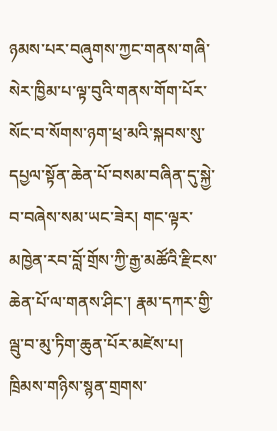ཉམས་པར་བཞུགས་ཀྱང་གནས་གཞི་སེར་ཁྱིམ་པ་ལྟ་བུའི་གནས་གོག་པོར་སོང་བ་སོགས་ཉག་ཕྲ་མའི་སྐབས་སུ་དཔྱལ་སྟོན་ཆེན་པོ་བསམ་བཞིན་དུ་སྐྱེ་བ་བཞེས་སམ་ཡང་ཟེར། གང་ལྟར་མཁྱེན་རབ་བློ་གྲོས་ཀྱི་རྒྱ་མཚོའི་རྫིངས་ཆེན་པོ་ལ་གནས་ཤིང་། རྣམ་དཀར་གྱི་ལྦུ་བ་མུ་ཏིག་ཆུན་པོར་མཛེས་པ། ཁྲིམས་གཉིས་སྙན་གྲགས་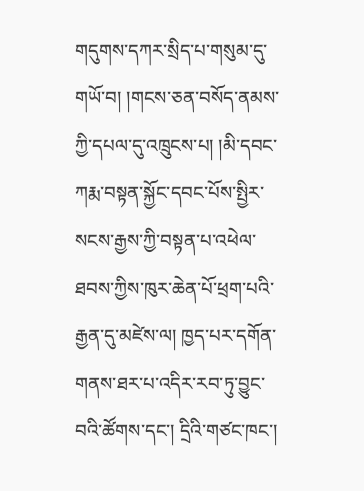གདུགས་དཀར་སྲིད་པ་གསུམ་དུ་གཡོ་བ། །གངས་ཅན་བསོད་ནམས་ཀྱི་དཔལ་དུ་འཁྲུངས་པ། །མི་དབང་ཀརྨ་བསྟན་སྐྱོང་དབང་པོས་སྤྱིར་སངས་རྒྱས་ཀྱི་བསྟན་པ་འཕེལ་ཐབས་ཀྱིས་ཁུར་ཆེན་པོ་ཕྲག་པའི་རྒྱན་དུ་མཛེས་ལ། ཁྱད་པར་དགོན་གནས་ཐར་པ་འདིར་རབ་ཏུ་བྱུང་བའི་ཚོགས་དང་། དྲིའི་གཙང་ཁང་།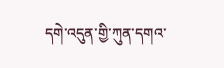དགེ་འདུན་གྱི་ཀུན་དགའ་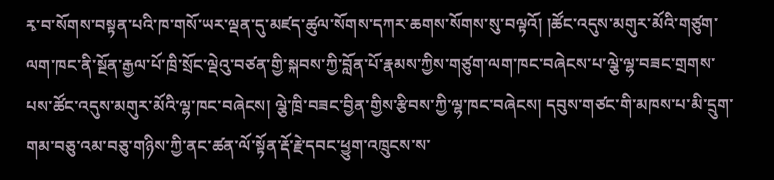རྭ་བ་སོགས་བསྟན་པའི་ཁ་གསོ་ཡར་ལྡན་དུ་མཛད་ཚུལ་སོགས་དཀར་ཆགས་སོགས་སུ་བལྟའོ། །ཚོང་འདུས་མགུར་མོའི་གཙུག་ལག་ཁང་ནི་སྔོན་རྒྱལ་པོ་ཁྲི་སྲོང་ལྡེའུ་བཙན་གྱི་སྐབས་ཀྱི་བློན་པོ་རྣམས་ཀྱིས་གཙུག་ལག་ཁང་བཞེངས་པ་ལྕེ་ལྷ་བཟང་གྲགས་པས་ཚོང་འདུས་མགུར་མོའི་ལྷ་ཁང་བཞེངས། ལྕེ་ཁྲི་བཟང་བྱིན་གྱིས་རྩིབས་ཀྱི་ལྷ་ཁང་བཞེངས། དབུས་གཙང་གི་མཁས་པ་མི་དྲུག་གམ་བཅུ་འམ་བཅུ་གཉིས་ཀྱི་ནང་ཚན་ལོ་སྟོན་རྡོ་རྗེ་དབང་ཕྱུག་འཁྲུངས་ས་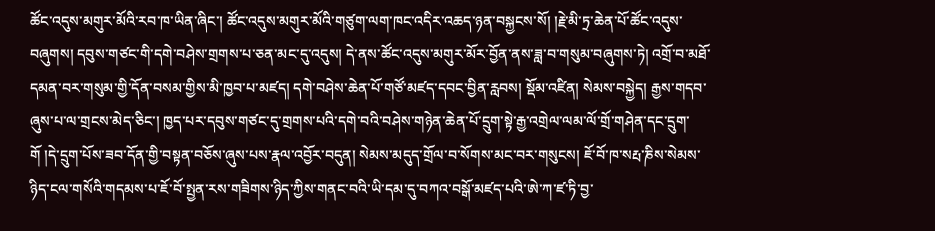ཚོང་འདུས་མགུར་མོའི་རབ་ཁ་ཡིན་ཞིང་། ཚོང་འདུས་མགུར་མོའི་གཙུག་ལག་ཁང་འདིར་འཆད་ཉན་བསྐྱངས་སོ། །རྗེ་མི་ཏྲ་ཆེན་པོ་ཚོང་འདུས་བཞུགས། དབུས་གཙང་གི་དགེ་བཤེས་གྲགས་པ་ཅན་མང་དུ་འདུས། དེ་ནས་ཚོང་འདུས་མགུར་མོར་བྱོན་ནས་ཟླ་བ་གསུམ་བཞུགས་ཏེ། འགྲོ་བ་མཐོ་དམན་བར་གསུམ་གྱི་དོན་བསམ་གྱིས་མི་ཁྱབ་པ་མཛད། དགེ་བཤེས་ཆེན་པོ་གཙོ་མཛད་དབང་བྱིན་རླབས། སྡོམ་འཛིན། སེམས་བསྐྱེད། རྒྱས་གདབ་ཞུས་པ་ལ་གྲངས་མེད་ཅིང་། ཁྱད་པར་དབུས་གཙང་དུ་གྲགས་པའི་དགེ་བའི་བཤེས་གཉེན་ཆེན་པོ་དྲུག་སྟེ་རྒྱ་འགྲེལ་ལམ་ལོ་གྲོ་གཤེན་དང་དྲུག་གོ །དེ་དྲུག་པོས་ཟབ་དོན་གྱི་བསྟན་བཅོས་ཞུས་པས་རྣལ་འབྱོར་བདུན། སེམས་མདུད་གྲོལ་བ་སོགས་མང་བར་གསུངས། ཇོ་བོ་ཁ་སརྤ་ཎིས་སེམས་ཉིད་ངལ་གསོའི་གདམས་པ་ཇོ་བོ་སྤྱན་རས་གཟིགས་ཉིད་ཀྱིས་གནང་བའི་ཡི་དམ་དུ་བཀའ་བསྒོ་མཛད་པའི་ཨེ་ཀ་ཛ་ཏི་བྱ་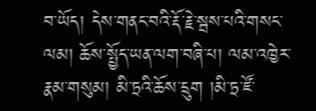བ་ཡོད། དེས་གནང་བའི་རྡོ་རྗེ་སྦས་པའི་གསང་ལམ། ཆོས་སྤྱོད་ཡན་ལག་བཞི་པ། ལམ་འཁྱེར་རྣམ་གསུམ། མི་ཏྲའི་ཆོས་དྲུག །མི་ཏྲ་ཛོ་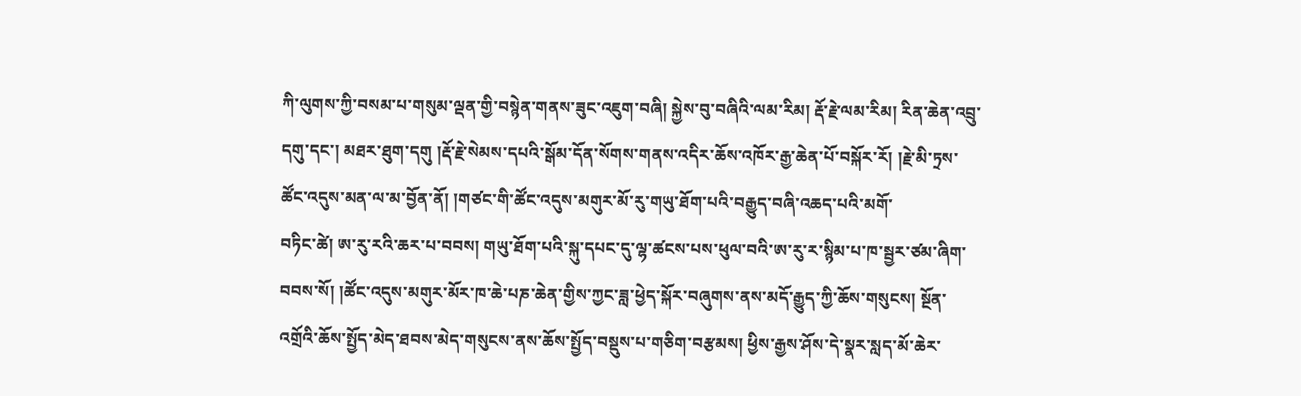ཀི་ལུགས་ཀྱི་བསམ་པ་གསུམ་ལྡན་གྱི་བསྙེན་གནས་ཟུང་འཇུག་བཞི། སྐྱེས་བུ་བཞིའི་ལམ་རིམ། རྡོ་རྗེ་ལམ་རིམ། རིན་ཆེན་འབྲུ་དགུ་དང་། མཐར་ཐུག་དགུ །རྡོ་རྗེ་སེམས་དཔའི་སྒོམ་དོན་སོགས་གནས་འདིར་ཆོས་འཁོར་རྒྱ་ཆེན་པོ་བསྐོར་རོ། །རྗེ་མི་ཏྲས་ཚོང་འདུས་མན་ལ་མ་བྱོན་ནོ། །གཙང་གི་ཚོང་འདུས་མགུར་མོ་རུ་གཡུ་ཐོག་པའི་བརྒྱུད་བཞི་འཆད་པའི་མགོ་
བཏིང་ཚེ། ཨ་རུ་རའི་ཆར་པ་བབས། གཡུ་ཐོག་པའི་སྐུ་དཔང་དུ་ལྷ་ཚངས་པས་ཕུལ་བའི་ཨ་རུ་ར་སྙིམ་པ་ཁ་སྦྱར་ཙམ་ཞིག་བབས་སོ། །ཚོང་འདུས་མགུར་མོར་ཁ་ཆེ་པཎ་ཆེན་གྱིས་ཀྱང་ཟླ་ཕྱེད་སྐོར་བཞུགས་ནས་མདོ་རྒྱུད་ཀྱི་ཆོས་གསུངས། སྔོན་འགྲོའི་ཆོས་སྤྱོད་མེད་ཐབས་མེད་གསུངས་ནས་ཆོས་སྤྱོད་བསྡུས་པ་གཅིག་བརྩམས། ཕྱིས་རྒྱས་ཤོས་དེ་སྣར་སླད་མོ་ཆེར་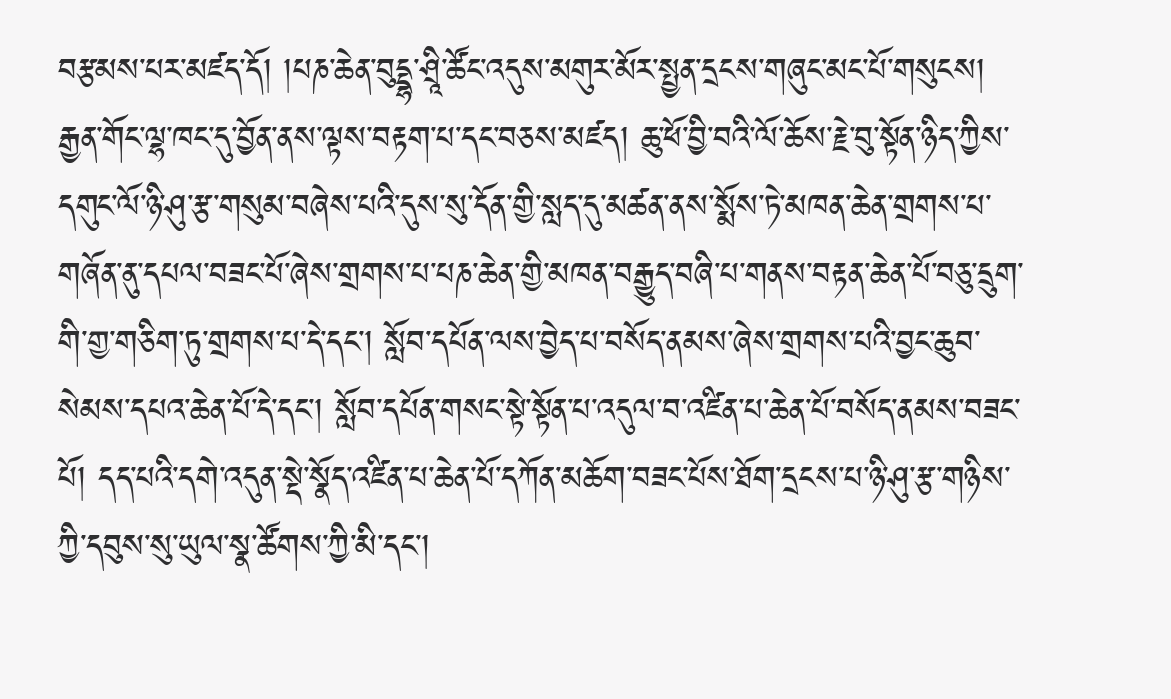བརྩམས་པར་མཛད་དོ། །པཎ་ཆེན་བུདྡྷ་ཤྲཱི་ཚོང་འདུས་མགུར་མོར་སྤྱན་དྲངས་གཞུང་མང་པོ་གསུངས། རྒྱན་གོང་ལྷ་ཁང་དུ་བྱོན་ནས་ལྟས་བརྟག་པ་དང་བཅས་མཛད། ཆུ་ཕོ་བྱི་བའི་ལོ་ཆོས་རྗེ་བུ་སྟོན་ཉིད་ཀྱིས་དགུང་ལོ་ཉི་ཤུ་རྩ་གསུམ་བཞེས་པའི་དུས་སུ་དོན་གྱི་སླད་དུ་མཚན་ནས་སྨོས་ཏེ་མཁན་ཆེན་གྲགས་པ་གཞོན་ནུ་དཔལ་བཟང་པོ་ཞེས་གྲགས་པ་པཎ་ཆེན་གྱི་མཁན་བརྒྱུད་བཞི་པ་གནས་བརྟན་ཆེན་པོ་བཅུ་དྲུག་གི་གྱ་གཅིག་ཏུ་གྲགས་པ་དེ་དང་། སློབ་དཔོན་ལས་བྱེད་པ་བསོད་ནམས་ཞེས་གྲགས་པའི་བྱང་ཆུབ་སེམས་དཔའ་ཆེན་པོ་དེ་དང་། སློབ་དཔོན་གསང་སྟེ་སྟོན་པ་འདུལ་བ་འཛིན་པ་ཆེན་པོ་བསོད་ནམས་བཟང་པོ། དད་པའི་དགེ་འདུན་སྡེ་སྣོད་འཛིན་པ་ཆེན་པོ་དཀོན་མཆོག་བཟང་པོས་ཐོག་དྲངས་པ་ཉི་ཤུ་རྩ་གཉིས་ཀྱི་དབུས་སུ་ཡུལ་སྣ་ཚོགས་ཀྱི་མི་དང་།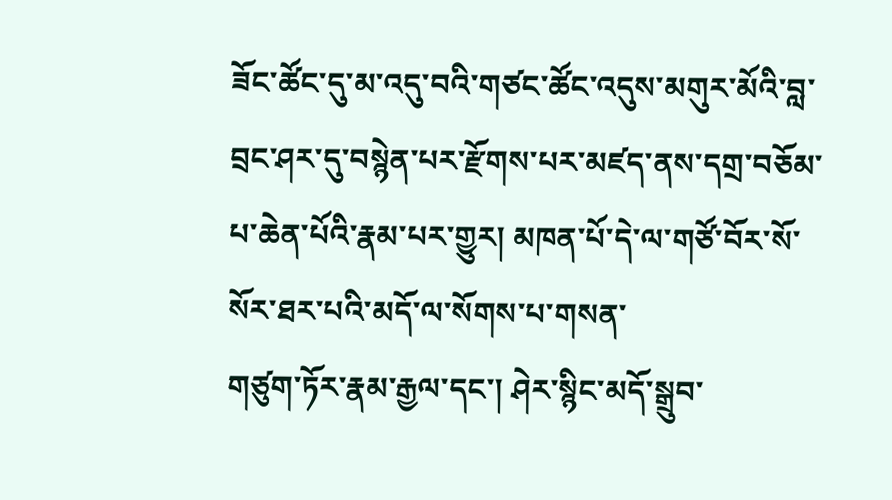ཟོང་ཚོང་དུ་མ་འདུ་བའི་གཙང་ཚོང་འདུས་མགུར་མོའི་བླ་བྲང་ཤར་དུ་བསྙེན་པར་རྫོགས་པར་མཛད་ནས་དགྲ་བཅོམ་པ་ཆེན་པོའི་རྣམ་པར་གྱུར། མཁན་པོ་དེ་ལ་གཙོ་བོར་སོ་སོར་ཐར་པའི་མདོ་ལ་སོགས་པ་གསན་
གཙུག་ཏོར་རྣམ་རྒྱལ་དང་། ཤེར་སྙིང་མདོ་སྒྲུབ་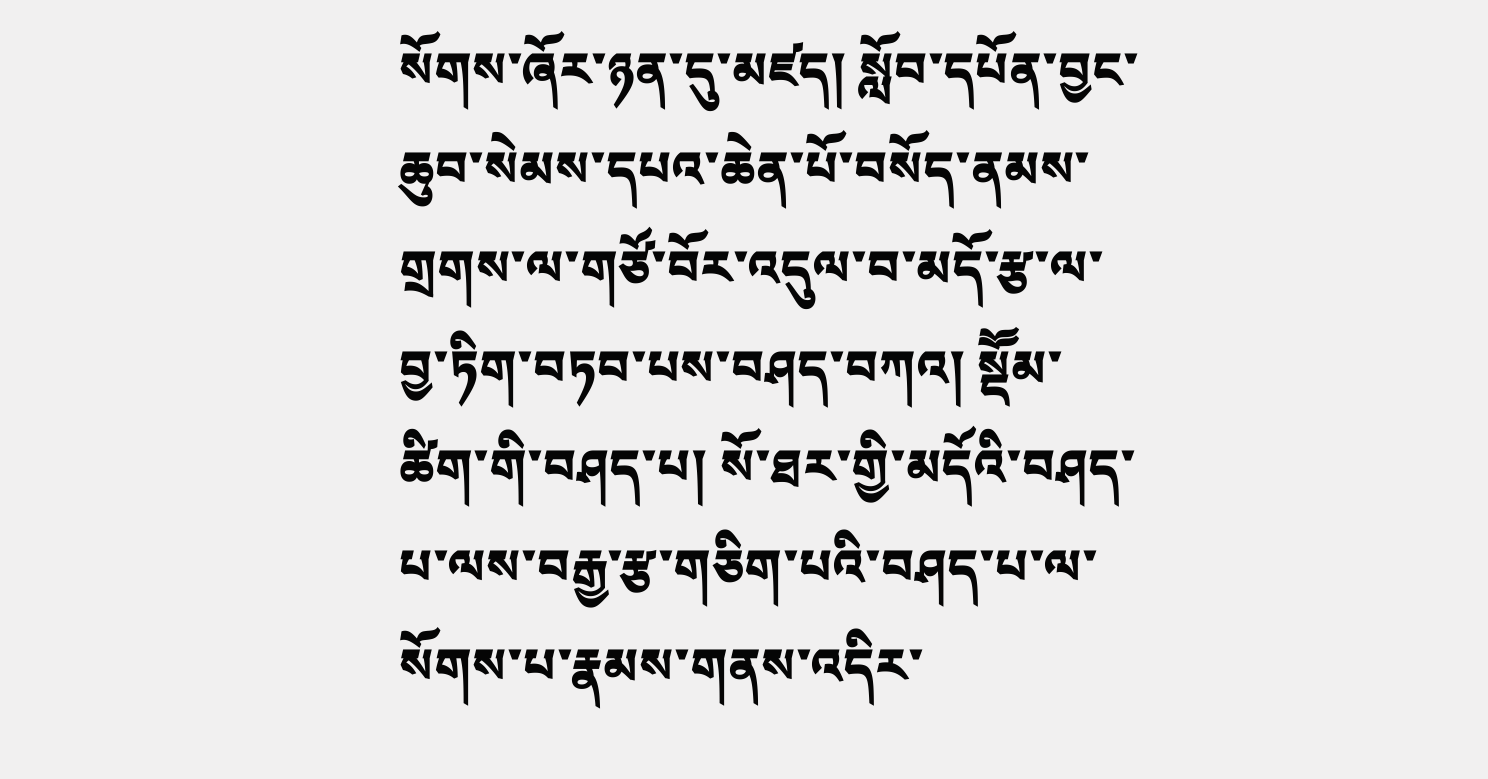སོགས་ཞོར་ཉན་དུ་མཛད། སློབ་དཔོན་བྱང་ཆུབ་སེམས་དཔའ་ཆེན་པོ་བསོད་ནམས་གྲགས་ལ་གཙོ་བོར་འདུལ་བ་མདོ་རྩ་ལ་བྱ་ཏིག་བཏབ་པས་བཤད་བཀའ། སྡཽམ་ཚིག་གི་བཤད་པ། སོ་ཐར་གྱི་མདོའི་བཤད་པ་ལས་བརྒྱ་རྩ་གཅིག་པའི་བཤད་པ་ལ་སོགས་པ་རྣམས་གནས་འདིར་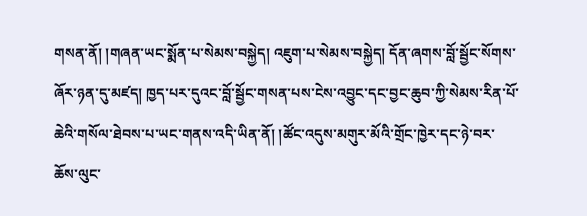གསན་ནོ། །གཞན་ཡང་སྨོན་པ་སེམས་བསྐྱེད། འཇུག་པ་སེམས་བསྐྱེད། དོན་ཞགས་བློ་སྦྱོང་སོགས་ཞོར་ཉན་དུ་མཛད། ཁྱད་པར་དུའང་བློ་སྦྱོང་གསན་པས་ངེས་འབྱུང་དང་བྱང་ཆུབ་ཀྱི་སེམས་རིན་པོ་ཆེའི་གསོལ་ཐེབས་པ་ཡང་གནས་འདི་ཡིན་ནོ། །ཚོང་འདུས་མགུར་མོའི་གྲོང་ཁྱེར་དང་ཉེ་བར་ཆོས་ལུང་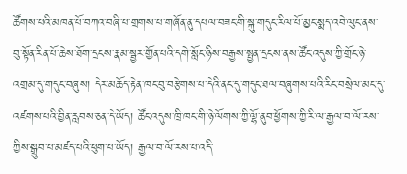ཚོགས་པའི་མཁན་པོ་བཀའ་བཞི་པ་གྲགས་པ་གཞོན་ནུ་དཔལ་བཟང་གི་སྐུ་གདུང་རིལ་པོ་མྱང་སྨད་འབེ་ལུང་ནས་བུ་སྟོན་རིན་པོ་ཆེས་ཐོག་དྲངས་རྣམ་སྦྱར་གྱོན་པའི་དགེ་སློང་ཉིས་བརྒྱས་སྤྱན་དྲངས་ནས་ཚོང་འདུས་ཀྱི་གྲོང་ཉེ་འགྲམ་དུ་གདུང་བཞུས། དེར་མཆོད་རྟེན་ཁང་བུ་བརྩེགས་པ་དེའི་ནང་དུ་གདུང་ཐལ་བཞུགས་པའི་རིང་བསྲེལ་མང་དུ་འཛགས་པའི་བྱིན་རླབས་ཅན་དེ་ཡོད། ཚོང་འདུས་ཁྲི་ཁང་གི་ཉེ་ལོགས་ཀྱི་ལྷོ་ནུབ་ཕྱོགས་ཀྱི་རི་ལ་རྒྱལ་བ་ལོ་རས་ཀྱིས་སྒྲུབ་པ་མཛད་པའི་ཕུག་པ་ཡོད། རྒྱལ་བ་ལོ་རས་པ་འདི་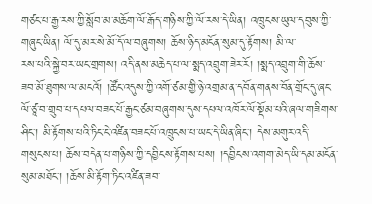གཙང་པ་རྒྱ་རས་ཀྱི་སློབ་མ་མཆོག་ལོ་རྒོད་གཉིས་ཀྱི་ལོ་རས་དེ་ཡིན། འཁྲུངས་ཡུལ་དབུས་ཀྱི་གཞུང་ཡིན། ལོ་དུ་མར་སེ་མོ་དོ་ལ་བཞུགས། ཆོས་ཉིད་མངོན་སུམ་དུ་རྟོགས། མི་ལ་
རས་པའི་སྐྱེ་བར་ཡང་གྲགས། འདི་ནས་མཆེད་པ་ལ་སྨད་འབྲུག་ཟེར་རོ། །སྨད་འབྲུག་གི་ཆོས་ཟབ་མོ་ཐུགས་ལ་མངའོ། །ཚོང་འདུས་ཀྱི་འགོ་ཙམ་གྱི་ཉེ་འགྲམ་ན་དབོན་གནས་བོན་གྲོང་དུ་ཞང་ལོ་ཙཱ་བ་གྲུབ་པ་དཔལ་བཟང་པོ་རྒྱང་ཙམ་བཞུགས་དུས་དཔལ་འཁོར་ལོ་སྡོམ་པའི་ཞལ་གཟིགས་ཤིང་། མི་རྟོགས་པའི་ཏིང་ངེ་འཛིན་བཟང་པོ་འཁྲུངས་པ་ཡང་དེ་ཡིན་ཞིང་། དེས་མགུར་འདི་གསུངས་པ། ཆོས་བདེན་པ་གཉིས་ཀྱི་དབྱིངས་རྟོགས་པས། །དབྱིངས་འགག་མེད་ཡི་དམ་མངོན་སུམ་མཐོང་། །ཆོས་མི་རྟོག་ཏིང་འཛིན་ཟབ་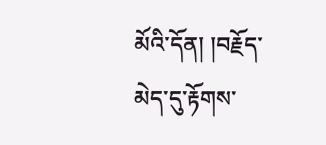མོའི་དོན། །བརྗོད་མེད་དུ་རྟོགས་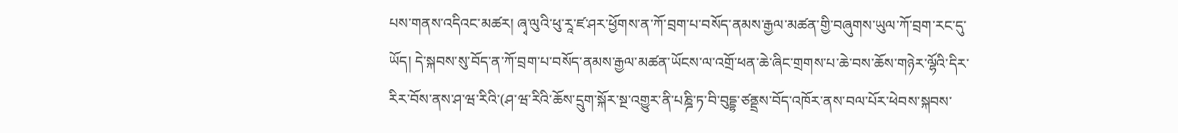པས་གནས་འདིའང་མཚར། ཞྭ་ལུའི་ཕུ་རཱ་ཛ་ཤར་ཕྱོགས་ན་ཀོ་བྲག་པ་བསོད་ནམས་རྒྱལ་མཚན་གྱི་བཞུགས་ཡུལ་ཀོ་བྲག་རང་དུ་ཡོད། དེ་སྐབས་སུ་བོད་ན་ཀོ་བྲག་པ་བསོད་ནམས་རྒྱལ་མཚན་ཡོངས་ལ་འགྲོ་ཕན་ཆེ་ཞིང་གྲགས་པ་ཆེ་བས་ཆོས་གཉེར་ལྷོའི་དིར་རིར་བོས་ནས་ཤ་ཝ་རིའི་(ཤ་ཝ་རིའི་ཆོས་དྲུག་སྐོར་སྔ་འགྱུར་ནི་པཎྜི་ཏ་བི་བུདྡྷ་ཙནྡྲས་བོད་འཁོར་ནས་བལ་པོར་ཕེབས་སྐབས་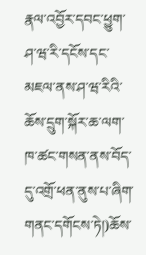རྣལ་འབྱོར་དབང་ཕྱུག་ཤ་ཝ་རི་དངོས་དང་མཇལ་ནས་ཤ་ཝ་རིའི་ཆོས་དྲུག་སྐོར་ཆ་ལག་ཁ་ཚང་གསན་ནས་བོད་དུ་འགྲོ་ཕན་ནུས་པ་ཞིག་གནང་དགོངས་ཏེ།)ཆོས་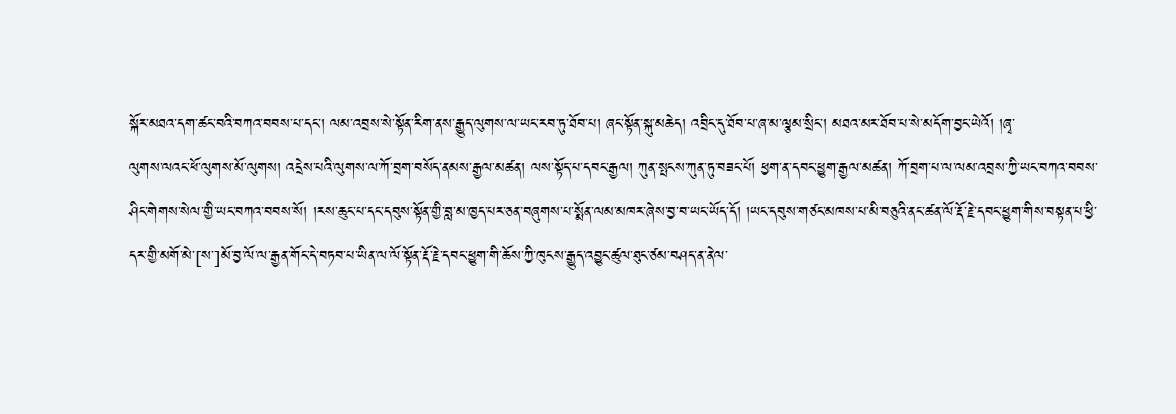སྐོར་མཐའ་དག་ཚང་བའི་བཀའ་བབས་པ་དང་། ལམ་འབྲས་སེ་སྟོན་རིག་ནས་རྒྱུད་ལུགས་ལ་ཡང་རབ་ཏུ་ཐོབ་པ། ཞང་སྟོན་སྐུ་མཆེད། འབྲིང་དུ་ཐོབ་པ་ཞ་མ་ལྕམ་སྲིང་། མཐའ་མར་ཐོབ་པ་སེ་མདོག་བྱང་ཡེའོ། །ཞྭ་
ལུགས་ལའང་ཕོ་ལུགས་མོ་ལུགས། འདྲེས་པའི་ལུགས་ལ་ཀོ་བྲག་བསོད་ནམས་རྒྱལ་མཚན། ལས་སྟོད་པ་དབང་རྒྱལ། ཀུན་སྤངས་ཀུན་ཏུ་བཟང་པོ། ཕྱག་ན་དབང་ཕྱུག་རྒྱལ་མཚན། ཀོ་བྲག་པ་ལ་ལམ་འབྲས་ཀྱི་ཡང་བཀའ་བབས་ཤིང་གེགས་སེལ་གྱི་ཡང་བཀའ་བབས་སོ། །རས་ཆུང་པ་དང་དབུས་སྟོན་གྱི་བླ་མ་ཁྱད་པར་ཅན་བཞུགས་པ་སྨོན་ལམ་མཁར་ཞེས་བྱ་བ་ཡང་ཡོད་དོ། །ཡང་དབུས་གཙང་མཁས་པ་མི་བཅུའི་ནང་ཚན་ལོ་རྡོ་རྗེ་དབང་ཕྱུག་གིས་བསྟན་པ་ཕྱི་དར་གྱི་མགོ་མེ་[ས་]མོ་བྱ་ལོ་ལ་རྒྱན་གོང་དེ་བཏབ་པ་ཡིན་ལ་ལོ་སྟོན་རྡོ་རྗེ་དབང་ཕྱུག་གི་ཆོས་ཀྱི་ཁུངས་རྒྱུད་འབྱུང་ཚུལ་ཐུང་ཙམ་བཤད་ན་ནེལ་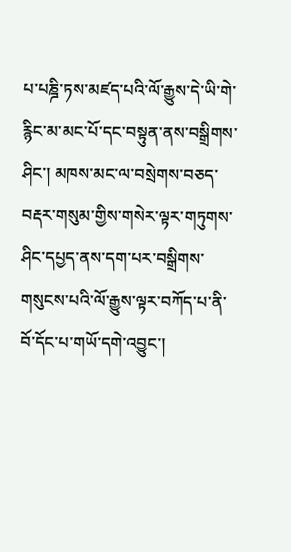པ་པཎྜི་ཏས་མཛད་པའི་ལོ་རྒྱུས་དེ་ཡི་གེ་རྙིང་མ་མང་པོ་དང་བསྟུན་ནས་བསྒྲིགས་ཤིང་། མཁས་མང་ལ་བསྲེགས་བཅད་བརྡར་གསུམ་གྱིས་གསེར་ལྟར་གཏུགས་ཤིང་དཔྱད་ནས་དག་པར་བསྒྲིགས་གསུངས་པའི་ལོ་རྒྱུས་ལྟར་བཀོད་པ་ནི་བོ་དོང་པ་གཡོ་དགེ་འབྱུང་།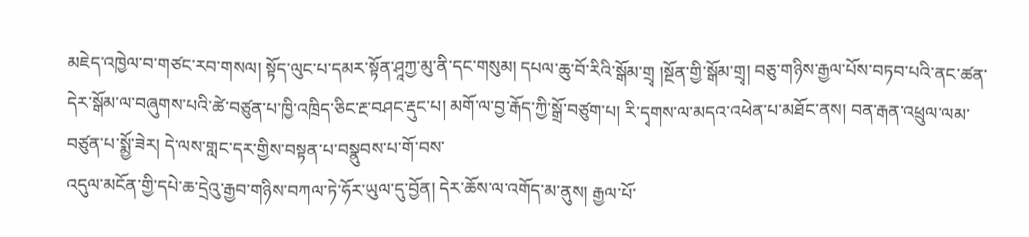མཇེད་འཁྱེལ་བ་གཙང་རབ་གསལ། སྟོད་ལུང་པ་དམར་སྟོན་ཤཱཀྱ་མུ་ནི་དང་གསུམ། དཔལ་ཆུ་བོ་རིའི་སྒོམ་གྲྭ །སྔོན་གྱི་སྒོམ་གྲྭ། བཅུ་གཉིས་རྒྱལ་པོས་བཏབ་པའི་ནང་ཚན་དེར་སྒོམ་ལ་བཞུགས་པའི་ཚེ་བཙུན་པ་ཁྱི་འཁྲིད་ཅིང་རྔ་བཤང་རྡུང་པ། མགོ་ལ་བྱ་རྒོད་ཀྱི་སྒྲོ་བཙུག་པ། རི་དྭགས་ལ་མདའ་འཕེན་པ་མཐོང་ནས། བན་རྒན་འཕྲུལ་ལམ་བཙུན་པ་སྨྱོ་ཟེར། དེ་ལས་གླང་དར་གྱིས་བསྟན་པ་བསྣུབས་པ་གོ་བས་
འདུལ་མངོན་གྱི་དཔེ་ཆ་དྲེའུ་རྒྱབ་གཉིས་བཀལ་ཏེ་ཧོར་ཡུལ་དུ་བྱོན། དེར་ཆོས་ལ་འགོད་མ་ནུས། རྒྱལ་པོ་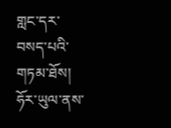གླང་དར་བསད་པའི་གཏམ་ཐོས། ཧོར་ཡུལ་ནས་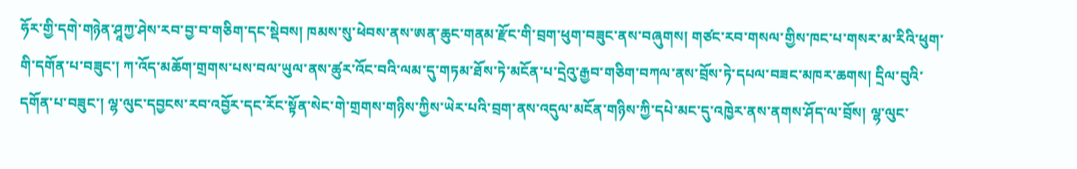ཧོར་གྱི་དགེ་གཉེན་ཤཱཀྱ་ཤེས་རབ་བྱ་བ་གཅིག་དང་སྡེབས། ཁམས་སུ་ཕེབས་ནས་ཨན་ཆུང་གནམ་རྫོང་གི་བྲག་ཕུག་བཟུང་ནས་བཞུགས། གཙང་རབ་གསལ་གྱིས་ཁང་པ་གསར་མ་རིའི་ཕུག་གི་དགོན་པ་བཟུང་། ཀ་འོད་མཆོག་གྲགས་པས་བལ་ཡུལ་ནས་ཚུར་འོང་བའི་ལམ་དུ་གཏམ་ཐོས་ཏེ་མངོན་པ་དྲེའུ་རྒྱབ་གཅིག་བཀལ་ནས་བྲོས་ཏེ་དཔལ་བཟང་མཁར་ཆགས། དྲིལ་བུའི་དགོན་པ་བཟུང་། ལྷ་ལུང་དབྱངས་རབ་འབྱོར་དང་རོང་སྟོན་སེང་གེ་གྲགས་གཉིས་ཀྱིས་ཡེར་པའི་བྲག་ནས་འདུལ་མངོན་གཉིས་ཀྱི་དཔེ་མང་དུ་འཁྱེར་ནས་ནགས་ཤོད་ལ་བྲོས། ལྷ་ལུང་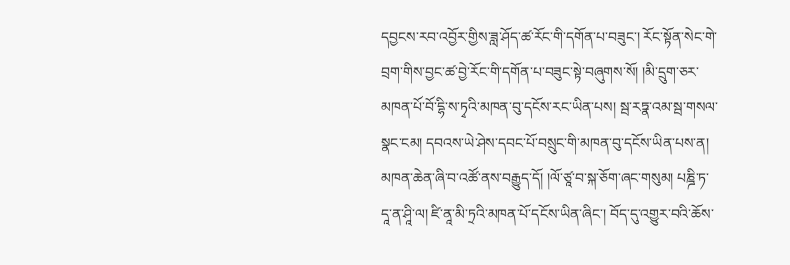དབྱངས་རབ་འབྱོར་གྱིས་ཟླ་ཤོད་ཚ་རོང་གི་དགོན་པ་བཟུང་། རོང་སྟོན་སེང་གེ་བྲག་གིས་བྱང་ཚ་བྱེ་རོང་གི་དགོན་པ་བཟུང་སྟེ་བཞུགས་སོ། །མི་དྲུག་ཅར་མཁན་པོ་བོ་དྷི་ས་ཏྭའི་མཁན་བུ་དངོས་རང་ཡིན་པས། སྦ་རཏྣ་འམ་སྦ་གསལ་སྣང་ངམ། དབའས་ཡེ་ཤེས་དབང་པོ་བསྲུང་གི་མཁན་བུ་དངོས་ཡིན་པས་ན། མཁན་ཆེན་ཞི་བ་འཚོ་ནས་བརྒྱུད་དོ། །ལོ་ཙཱ་བ་སྐ་ཅོག་ཞང་གསུམ། པཎྜི་ཏ་དཱ་ན་ཤཱི་ལ། ཛི་ནཱ་མི་ཏྲའི་མཁན་པོ་དངོས་ཡིན་ཞིང་། བོད་དུ་འགྱུར་བའི་ཆོས་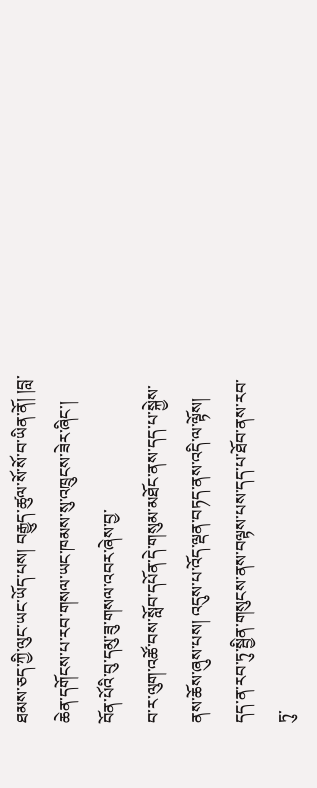ཐམས་ཅད་ཀྱི་ལུང་ཡང་ཡོད་པས། བརྒྱུད་ཚུལ་སོ་སོ་བ་ཡིན་ནོ། །བླ་ཆེན་དགོངས་པ་རབ་གསལ་ཡང་ཁམས་སུ་འཁྲུངས་ཟེར་ཞིང་། བོན་པོའི་བུ་དམུ་ཟུ་གསལ་འབར་ཞེས་བྱ་
བ་ར་ལུག་འཚོ་བས་སློབ་དཔོན་དེ་གསུམ་མཐོང་ནས་དད་པ་སྐྱེས་ནས་ཆོས་ཞུས་པས། འདུས་པ་འོད་ལྡན་བཏད་ནས་འདི་ལ་ལྟོས། དད་ན་རབ་ཏུ་སྦྱིན་གསུངས་ནས་བལྟས་པས་དད་པ་ཐོབ་ནས་རབ་ཏུ་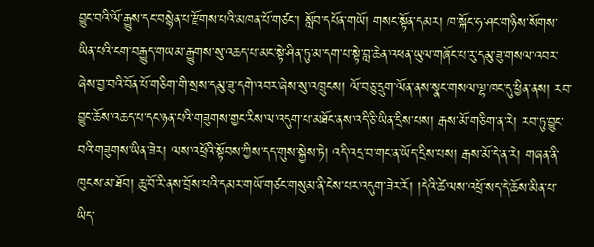བྱུང་བའི་ལོ་རྒྱུས་དང་བསྙེན་པ་རྫོགས་པའི་མཁན་པོ་གཙང་། སློབ་དཔོན་གཡོ། གསང་སྟོན་དམར། ཁ་སྐོང་ཧ་ཤང་གཉིས་སོགས་ཡིན་པའི་ངག་བརྒྱུད་གཡམ་རྒྱུགས་སུ་འཆད་པ་མང་སྟེ་ཤིན་ཏུ་མ་དག་པ་སྟེ་བླ་ཆེན་འཕན་ཡུལ་གཞོང་པ་རུ་དམུ་ཟུ་གསལ་འབར་ཞེས་བྱ་བའི་བོན་པོ་གཅིག་གི་སྲས་དམུ་ཟུ་དགེ་འབར་ཞེས་སུ་འཁྲུངས། ལོ་བཅུ་དྲུག་ལོན་ནས་སྣང་གསལ་ལྷ་ཁང་དུ་ཕྱིན་ནས། རབ་བྱུང་ཆོས་འཆད་པ་དང་ཉན་པའི་གཟུགས་གྱང་རིས་ལ་འདུག་པ་མཐོང་ནས་འདི་ཅི་ཡིན་དྲིས་པས། རྒས་མོ་གཅིག་ན་རེ། རབ་ཏུ་བྱུང་བའི་གཟུགས་ཡིན་ཟེར། ལས་འཕྲོའི་སྟོབས་ཀྱིས་དད་གུས་སྐྱེས་ཏེ། འདི་འདྲ་བ་གང་ན་ཡོད་དྲིས་པས། རྒས་མོ་དེ་ན་རེ། གཞན་ནི་ཁུངས་མ་ཐོབ། ཆུ་བོ་རི་ནས་བྲོས་པའི་དམར་གཡོ་གཙང་གསུམ་ནི་ངེས་པར་འདུག་ཟེར་རོ། །དེའི་ཚེ་ལས་འཕྲོ་སད་དེ་ཆོས་མིན་པ་ཡིད་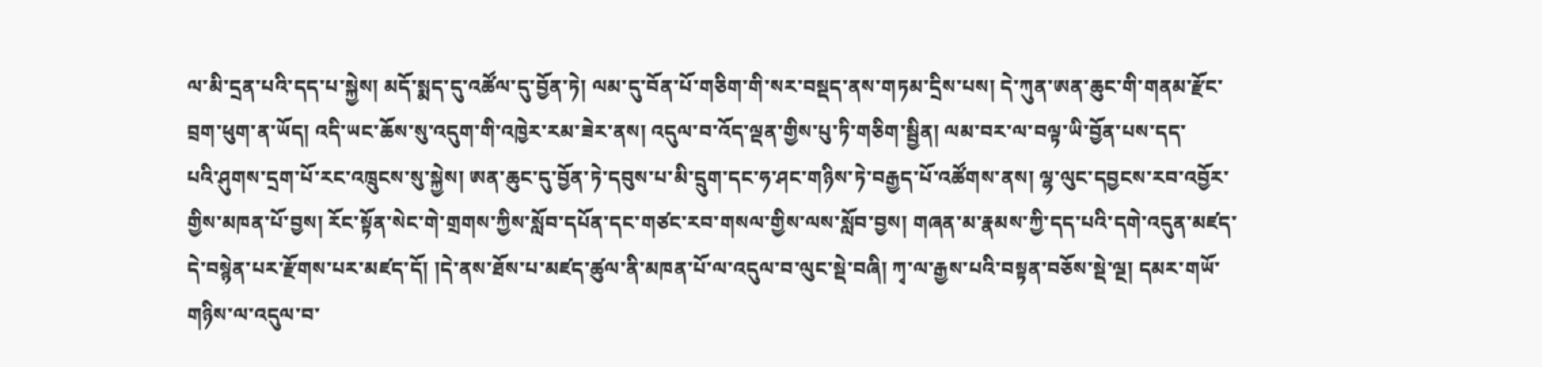ལ་མི་དྲན་པའི་དད་པ་སྐྱེས། མདོ་སྨད་དུ་འཚོལ་དུ་བྱོན་ཏེ། ལམ་དུ་བོན་པོ་གཅིག་གི་སར་བསྡད་ནས་གཏམ་དྲིས་པས། དེ་ཀུན་ཨན་ཆུང་གི་གནམ་རྫོང་བྲག་ཕུག་ན་ཡོད། འདི་ཡང་ཆོས་སུ་འདུག་གི་འཁྱེར་རམ་ཟེར་ནས། འདུལ་བ་འོད་ལྡན་གྱིས་པུ་ཏི་གཅིག་སྦྱིན། ལམ་བར་ལ་བལྟ་ཡི་བྱོན་པས་དད་
པའི་ཤུགས་དྲག་པོ་རང་འཁྲུངས་སུ་སྐྱེས། ཨན་ཆུང་དུ་བྱོན་ཏེ་དབུས་པ་མི་དྲུག་དང་ཧ་ཤང་གཉིས་ཏེ་བརྒྱད་པོ་འཚོགས་ནས། ལྷ་ལུང་དབྱངས་རབ་འབྱོར་གྱིས་མཁན་པོ་བྱས། རོང་སྟོན་སེང་གེ་གྲགས་ཀྱིས་སློབ་དཔོན་དང་གཙང་རབ་གསལ་གྱིས་ལས་སློབ་བྱས། གཞན་མ་རྣམས་ཀྱི་དད་པའི་དགེ་འདུན་མཛད་དེ་བསྙེན་པར་རྫོགས་པར་མཛད་དོ། །དེ་ནས་ཐོས་པ་མཛད་ཚུལ་ནི་མཁན་པོ་ལ་འདུལ་བ་ལུང་སྡེ་བཞི། ཀྭ་ལ་རྒྱས་པའི་བསྟན་བཅོས་སྡེ་ལྔ། དམར་གཡོ་གཉིས་ལ་འདུལ་བ་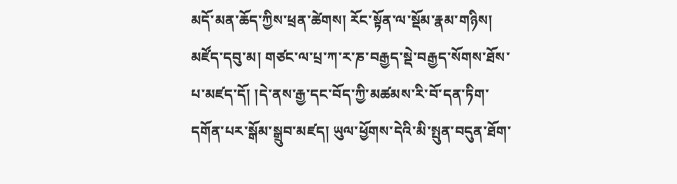མདོ་མན་ཆོད་ཀྱིས་ཕྲན་ཚེགས། རོང་སྟོན་ལ་སྡོམ་རྣམ་གཉིས། མཛོད་དབུ་མ། གཙང་ལ་པྲ་ཀ་ར་ཎ་བརྒྱད་སྡེ་བརྒྱད་སོགས་ཐོས་པ་མཛད་དོ། །དེ་ནས་རྒྱ་དང་བོད་ཀྱི་མཚམས་རི་བོ་དན་ཏིག་དགོན་པར་སྒོམ་སྒྲུབ་མཛད། ཡུལ་ཕྱོགས་དེའི་མི་སྤུན་བདུན་ཐོག་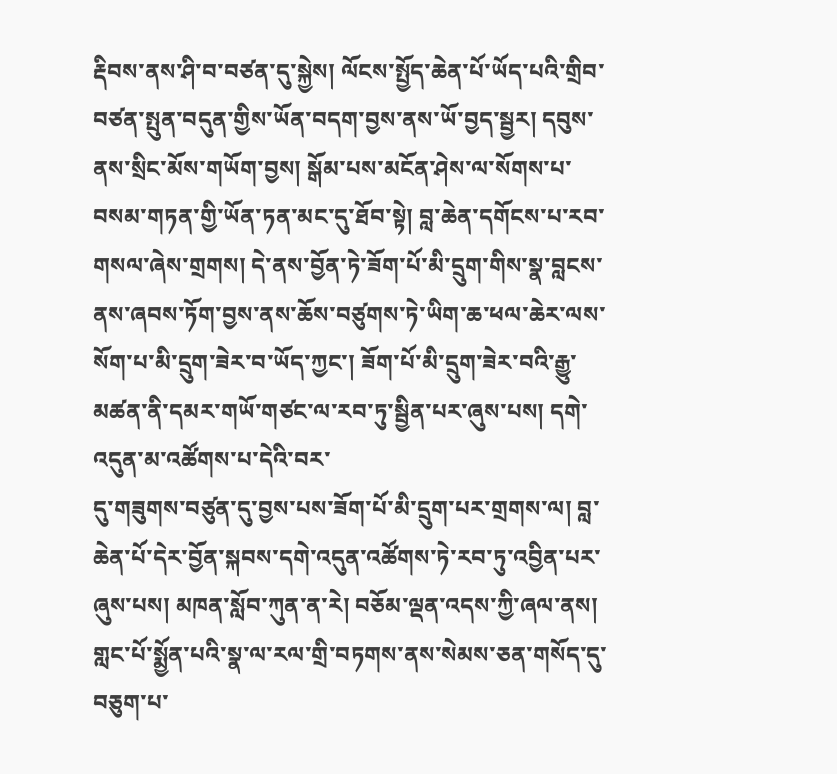རྡིབས་ནས་ཤི་བ་བཙན་དུ་སྐྱེས། ལོངས་སྤྱོད་ཆེན་པོ་ཡོད་པའི་གྲིབ་བཙན་སྤུན་བདུན་གྱིས་ཡོན་བདག་བྱས་ནས་ཡོ་བྱད་སྦྱར། དབུས་ནས་སྲིང་མོས་གཡོག་བྱས། སྒོམ་པས་མངོན་ཤེས་ལ་སོགས་པ་བསམ་གཏན་གྱི་ཡོན་ཏན་མང་དུ་ཐོབ་སྟེ། བླ་ཆེན་དགོངས་པ་རབ་གསལ་ཞེས་གྲགས། དེ་ནས་བྱོན་ཏེ་ཟོག་པོ་མི་དྲུག་གིས་སྣ་བླངས་ནས་ཞབས་ཏོག་བྱས་ནས་ཆོས་བཙུགས་ཏེ་ཡིག་ཆ་ཕལ་ཆེར་ལས་སོག་པ་མི་དྲུག་ཟེར་བ་ཡོད་ཀྱང་། ཟོག་པོ་མི་དྲུག་ཟེར་བའི་རྒྱུ་མཚན་ནི་དམར་གཡོ་གཙང་ལ་རབ་ཏུ་སྦྱིན་པར་ཞུས་པས། དགེ་འདུན་མ་འཚོགས་པ་དེའི་བར་
དུ་གཟུགས་བཙུན་དུ་བྱས་པས་ཟོག་པོ་མི་དྲུག་པར་གྲགས་ལ། བླ་ཆེན་པོ་དེར་བྱོན་སྐབས་དགེ་འདུན་འཚོགས་ཏེ་རབ་ཏུ་འབྱིན་པར་ཞུས་པས། མཁན་སློབ་ཀུན་ན་རེ། བཅོམ་ལྡན་འདས་ཀྱི་ཞལ་ནས། གླང་པོ་སྨྱོན་པའི་སྣ་ལ་རལ་གྲི་བཏགས་ནས་སེམས་ཅན་གསོད་དུ་བཅུག་པ་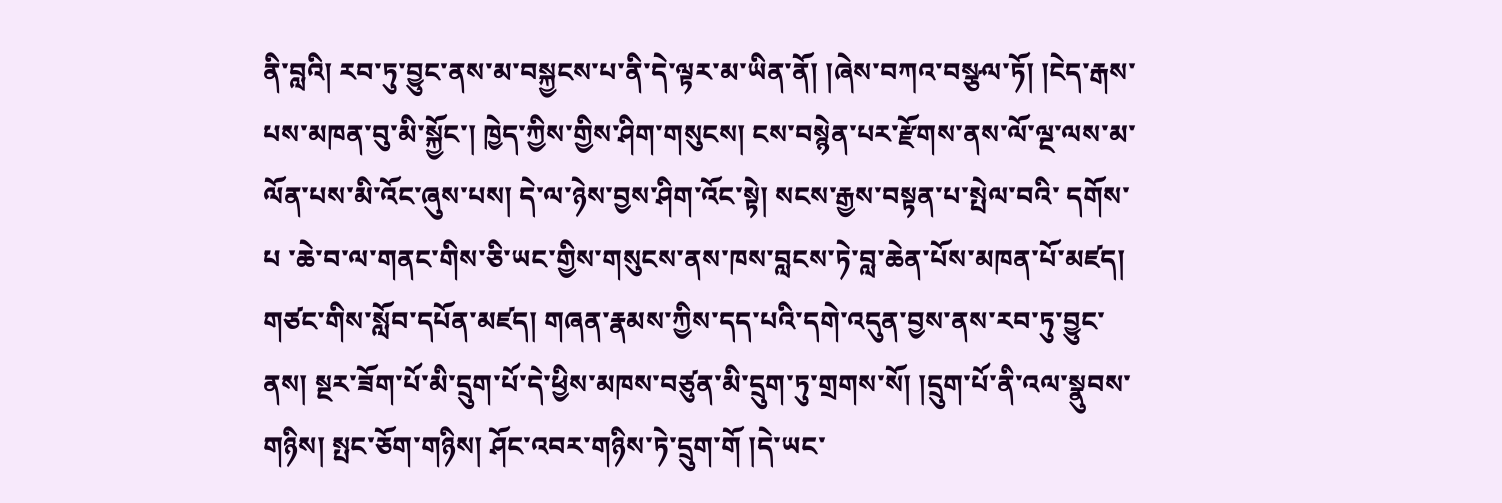ནི་བླའི། རབ་ཏུ་བྱུང་ནས་མ་བསྐྱངས་པ་ནི་དེ་ལྟར་མ་ཡིན་ནོ། །ཞེས་བཀའ་བསྩལ་ཏོ། །ངེད་རྒས་པས་མཁན་བུ་མི་སྐྱོང་། ཁྱེད་ཀྱིས་གྱིས་ཤིག་གསུངས། ངས་བསྙེན་པར་རྫོགས་ནས་ལོ་ལྔ་ལས་མ་ལོན་པས་མི་འོང་ཞུས་པས། དེ་ལ་ཉེས་བྱས་ཤིག་འོང་སྟེ། སངས་རྒྱས་བསྟན་པ་སྤེལ་བའི་ དགོས་པ ་ཆེ་བ་ལ་གནང་གིས་ཅི་ཡང་གྱིས་གསུངས་ནས་ཁས་བླངས་ཏེ་བླ་ཆེན་པོས་མཁན་པོ་མཛད། གཙང་གིས་སློབ་དཔོན་མཛད། གཞན་རྣམས་ཀྱིས་དད་པའི་དགེ་འདུན་བྱས་ནས་རབ་ཏུ་བྱུང་ནས། སྔར་ཟོག་པོ་མི་དྲུག་པོ་དེ་ཕྱིས་མཁས་བཙུན་མི་དྲུག་ཏུ་གྲགས་སོ། །དྲུག་པོ་ནི་འལ་སྣུབས་གཉིས། སྤང་ཅོག་གཉིས། ཤོང་འབར་གཉིས་ཏེ་དྲུག་གོ །དེ་ཡང་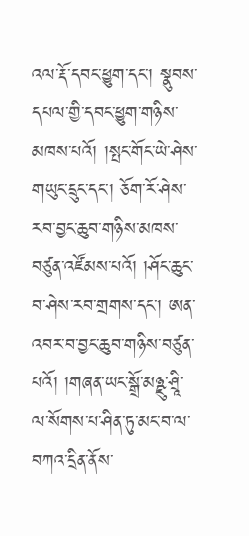འལ་རྡོ་དབང་ཕྱུག་དང་། སྣུབས་དཔལ་གྱི་དབང་ཕྱུག་གཉིས་མཁས་པའོ། །སྤང་གོང་ཡེ་ཤེས་གཡུང་དྲུང་དང་། ཅོག་རོ་ཤེས་རབ་བྱང་ཆུབ་གཉིས་མཁས་བཙུན་འཛོམས་པའོ། །ཤོང་ཆུང་བ་ཤེས་རབ་གྲགས་དང་། ཨན་འབར་བ་བྱང་ཆུབ་གཉིས་བཙུན་པའོ། །གཞན་ཡང་སྒྲོ་མཉྫུ་ཤྲཱི་ལ་སོགས་པ་ཤིན་ཏུ་མང་བ་ལ་བཀའ་དྲིན་ནོས་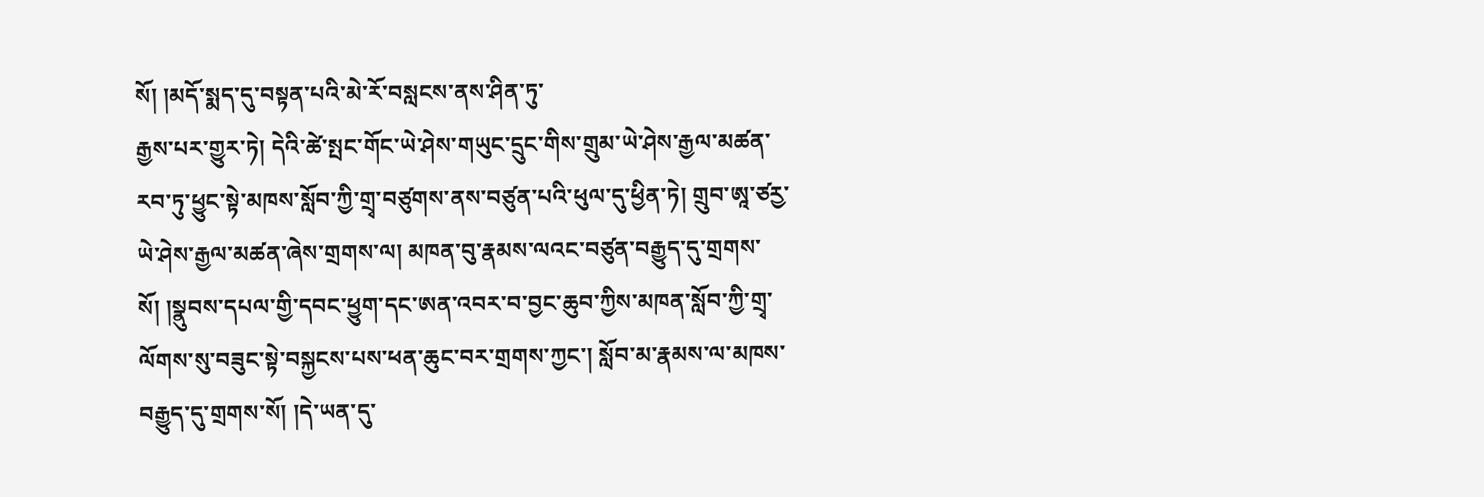སོ། །མདོ་སྨད་དུ་བསྟན་པའི་མེ་རོ་བསླངས་ནས་ཤིན་ཏུ་
རྒྱས་པར་གྱུར་ཏེ། དེའི་ཚེ་སྤང་གོང་ཡེ་ཤེས་གཡུང་དྲུང་གིས་གྲུམ་ཡེ་ཤེས་རྒྱལ་མཚན་རབ་ཏུ་ཕྱུང་སྟེ་མཁས་སློབ་ཀྱི་གྲྭ་བཙུགས་ནས་བཙུན་པའི་ཕུལ་དུ་ཕྱིན་ཏེ། གྲུབ་ཨཱ་ཙརྱ་ཡེ་ཤེས་རྒྱལ་མཚན་ཞེས་གྲགས་ལ། མཁན་བུ་རྣམས་ལའང་བཙུན་བརྒྱུད་དུ་གྲགས་སོ། །སྣུབས་དཔལ་གྱི་དབང་ཕྱུག་དང་ཨན་འབར་བ་བྱང་ཆུབ་ཀྱིས་མཁན་སློབ་ཀྱི་གྲྭ་ལོགས་སུ་བཟུང་སྟེ་བསྐྱངས་པས་ཕན་ཆུང་བར་གྲགས་ཀྱང་། སློབ་མ་རྣམས་ལ་མཁས་བརྒྱུད་དུ་གྲགས་སོ། །དེ་ཡན་དུ་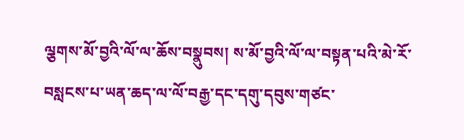ལྕགས་མོ་བྱའི་ལོ་ལ་ཆོས་བསྣུབས། ས་མོ་བྱའི་ལོ་ལ་བསྟན་པའི་མེ་རོ་བསླངས་པ་ཡན་ཆད་ལ་ལོ་བརྒྱ་དང་དགུ་དབུས་གཙང་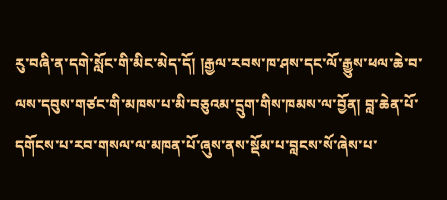རུ་བཞི་ན་དགེ་སློང་གི་མིང་མེད་དོ། །རྒྱལ་རབས་ཁ་ཤས་དང་ལོ་རྒྱུས་ཕལ་ཆེ་བ་ལས་དབུས་གཙང་གི་མཁས་པ་མི་བཅུའམ་དྲུག་གིས་ཁམས་ལ་བྱོན། བླ་ཆེན་པོ་དགོངས་པ་རབ་གསལ་ལ་མཁན་པོ་ཞུས་ནས་སྡོམ་པ་བླངས་སོ་ཞེས་པ་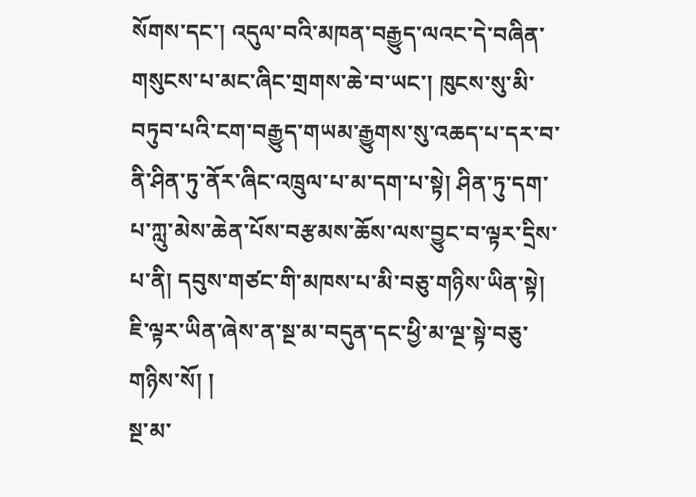སོགས་དང་། འདུལ་བའི་མཁན་བརྒྱུད་ལའང་དེ་བཞིན་གསུངས་པ་མང་ཞིང་གྲགས་ཆེ་བ་ཡང་། ཁུངས་སུ་མི་བཏུབ་པའི་ངག་བརྒྱུད་གཡམ་རྒྱུགས་སུ་འཆད་པ་དར་བ་ནི་ཤིན་ཏུ་ནོར་ཞིང་འཁྲུལ་པ་མ་དག་པ་སྟེ། ཤིན་ཏུ་དག་པ་ཀླུ་མེས་ཆེན་པོས་བརྩམས་ཆོས་ལས་བྱུང་བ་ལྟར་དྲིས་པ་ནི། དབུས་གཙང་གི་མཁས་པ་མི་བཅུ་གཉིས་ཡིན་སྟེ། ཇི་ལྟར་ཡིན་ཞེས་ན་སྔ་མ་བདུན་དང་ཕྱི་མ་ལྔ་སྟེ་བཅུ་གཉིས་སོ། །
སྔ་མ་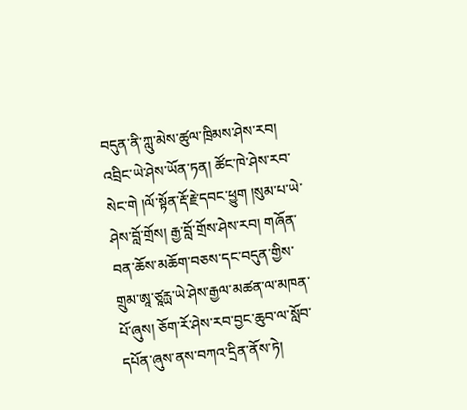བདུན་ནི་ཀླུ་མེས་ཚུལ་ཁྲིམས་ཤེས་རབ། འབྲིང་ཡེ་ཤེས་ཡོན་ཏན། ཚོང་ཁེ་ཤེས་རབ་སེང་གེ །ལོ་སྟོན་རྡོ་རྗེ་དབང་ཕྱུག །སུམ་པ་ཡེ་ཤེས་བློ་གྲོས། རྒྱ་བློ་གྲོས་ཤེས་རབ། གཞོན་བན་ཆོས་མཆོག་བཅས་དང་བདུན་གྱིས་གྲུམ་ཨཱ་ཙཱརྻ་ཡེ་ཤེས་རྒྱལ་མཚན་ལ་མཁན་པོ་ཞུས། ཅོག་རོ་ཤེས་རབ་བྱང་ཆུབ་ལ་སློབ་དཔོན་ཞུས་ནས་བཀའ་དྲིན་ནོས་ཏེ།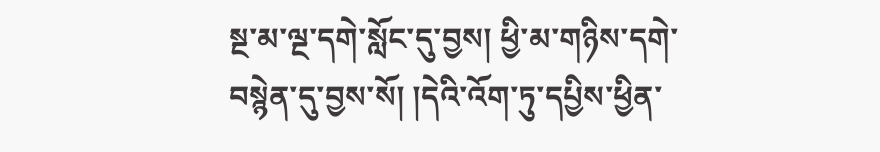སྔ་མ་ལྔ་དགེ་སློང་དུ་བྱས། ཕྱི་མ་གཉིས་དགེ་བསྙེན་དུ་བྱས་སོ། །དེའི་འོག་ཏུ་དཔྱིས་ཕྱིན་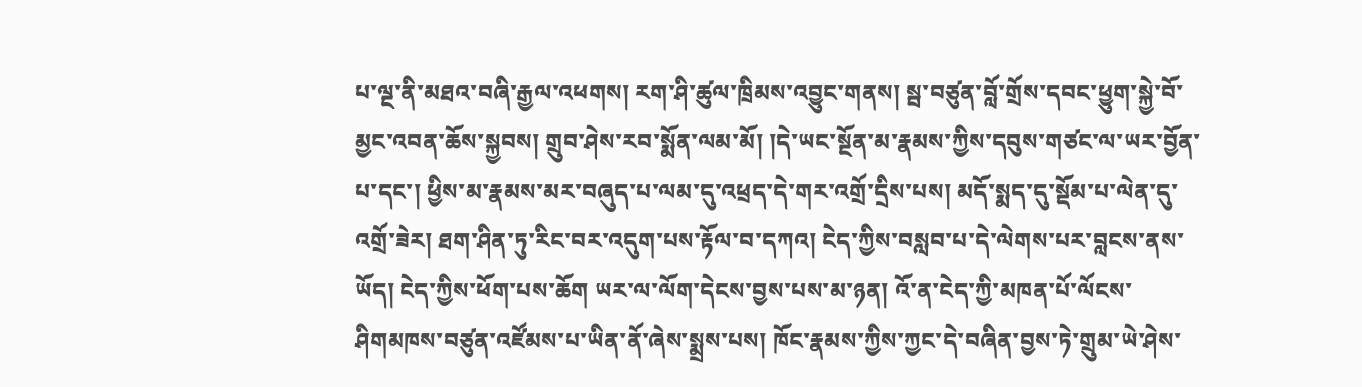པ་ལྔ་ནི་མཐའ་བཞི་རྒྱལ་འཕགས། རག་ཤི་ཚུལ་ཁྲིམས་འབྱུང་གནས། སྦ་བཙུན་བློ་གྲོས་དབང་ཕྱུག་སྐྱེ་བོ་མྱང་འབན་ཆོས་སྐྱབས། གྲུབ་ཤེས་རབ་སྨོན་ལམ་མོ། །དེ་ཡང་སྔོན་མ་རྣམས་ཀྱིས་དབུས་གཙང་ལ་ཡར་བྱོན་པ་དང་། ཕྱིས་མ་རྣམས་མར་བཞུད་པ་ལམ་དུ་འཕྲད་དེ་གར་འགྲོ་དྲིས་པས། མདོ་སྨད་དུ་སྡོམ་པ་ལེན་དུ་འགྲོ་ཟེར། ཐག་ཤིན་ཏུ་རིང་བར་འདུག་པས་རྟོལ་བ་དཀའ། ངེད་ཀྱིས་བསླབ་པ་དེ་ལེགས་པར་བླངས་ནས་ཡོད། ངེད་ཀྱིས་ཕོག་པས་ཆོག ཡར་ལ་ལོག་དེངས་བྱས་པས་མ་ཉན། འོ་ན་ངེད་ཀྱི་མཁན་པོ་ལོངས་ཤིགམཁས་བཙུན་འཛོམས་པ་ཡིན་ནོ་ཞེས་སྨྲས་པས། ཁོང་རྣམས་ཀྱིས་ཀྱང་དེ་བཞིན་བྱས་ཏེ་གྲུམ་ཡེ་ཤེས་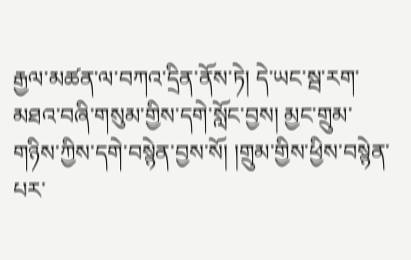རྒྱལ་མཚན་ལ་བཀའ་དྲིན་ནོས་ཏེ། དེ་ཡང་སྦ་རག་མཐའ་བཞི་གསུམ་གྱིས་དགེ་སློང་བྱས། མྱང་གྲུམ་གཉིས་ཀྱིས་དགེ་བསྙེན་བྱས་སོ། །གྲུམ་གྱིས་ཕྱིས་བསྙེན་པར་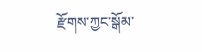རྫོགས་ཀྱང་སྒོམ་